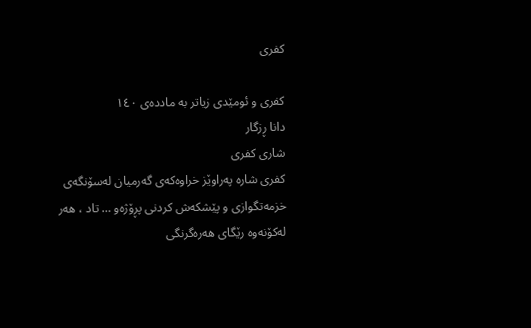کفرى

کفرى و ئومێدى زیاتر به‌ مادده‌ى ١٤٠
دانا ڕزگار
شارى کفرى
کفرى شاره‌ په‌راوێز خراوه‌که‌ى گه‌رمیان له‌سۆنگه‌ى خزمه‌تگوازى و پێشکه‌ش کردنى پڕۆژه‌و … تاد ، هه‌ر له‌کۆنه‌وه‌ رێگاى هه‌ره‌گرنگى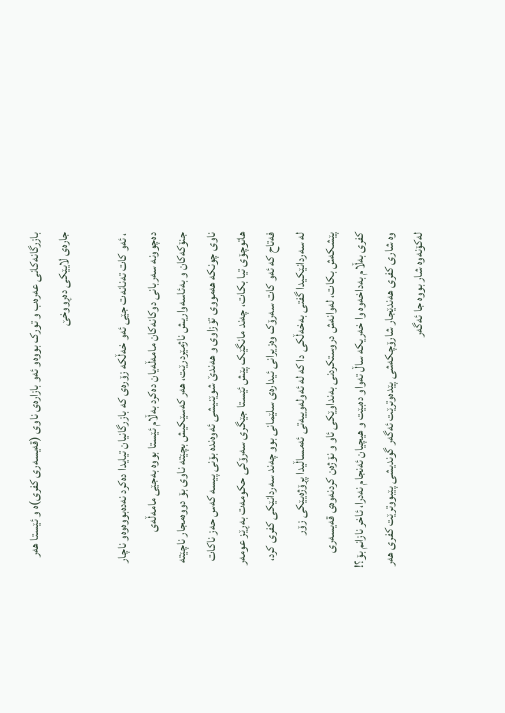بازرگانه‌کانى عه‌ره‌ب و تورک بووه‌و ئه‌و بازاره‌ى ناوى (قه‌یسه‌رى کفرى)ه‌ و ئێستا هه‌ر جاره‌ى لایێکى ده‌ڕووخێ

، ئه‌و کات ته‌نانه‌ت جێى ئه‌و خه‌ڵکه‌ زۆره‌ى که‌ بازرگانیان تیایدا ده‌کرد نه‌ده‌بووه‌وه‌و ناچار ده‌چوونه‌ سه‌ربانى دوکانه‌کان مامه‌ڵه‌یان ده‌کرد به‌ڵام ئێستا بووه‌ به‌جێى مامه‌ڵه‌ى جنۆکه‌کان و به‌ئاسه‌واریش ناژمێردرێت، هه‌ر که‌سێکیش بچێته‌ ناوى بۆ دووه‌مجار ناچێته‌ ناوى چونکه‌ هه‌مووى تۆزاوى و هه‌ندێ شوێنیشى ئه‌وه‌نده‌ بۆنى پیسه‌ که‌س حه‌ز ناکات هاتوچۆى تیا بکات، چه‌ند مانگێک پێش ئێستا جێگرى سه‌رۆکى حکومه‌ت به‌ڕێز عومه‌ر فه‌تاح که‌ ئه‌و کات سه‌رۆک وه‌زیرانى ئیداره‌ى سلێمانى بوو چه‌ند سه‌ردانێکى کفرى کرد، له‌ سه‌ردانێکیدا گفتى به‌خه‌ڵکى دا که‌ له‌ ئه‌وله‌وییه‌تى ئه‌مساڵیدا پڕۆژه‌یێکى زۆر پێشکه‌ش بکات، له‌وانه‌ش دروستکردنى به‌نداوێکى ئاو و نۆژه‌ن کردنه‌وه‌ى قه‌یسه‌رى کفرى به‌ڵام به‌داخه‌وه‌ وا خه‌ریکه‌ ساڵ ته‌واو ده‌بێت و هیچیان ئه‌نجام نه‌درا، ئاخر نازانم بۆ؟! وه‌ شارى کفرى هه‌ندێجار شارۆچکه‌شى پێده‌وترێت ئه‌گه‌ر گوندیشى پێبووترێت کفرى هه‌ر له‌کۆنه‌وه‌ شار بووه‌ جا ئه‌گه‌ر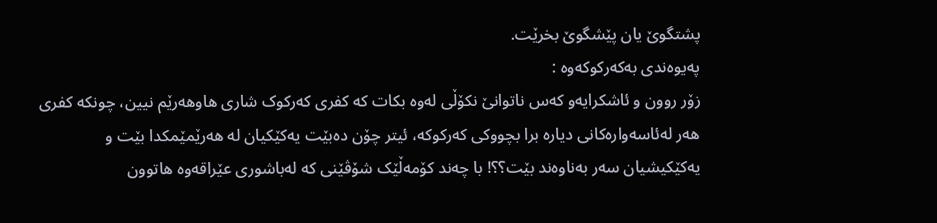پشتگوێ یان پێشگوێ بخرێت.
په‌یوه‌ندى به‌که‌رکوکه‌وه‌ :
زۆر روون و ئاشکرایه‌و که‌س ناتوانێ نکۆڵى له‌وه‌ بکات که‌ کفرى که‌رکوک شارى هاوهه‌رێم نیین، چونکه‌ کفرى هه‌ر له‌ئاسه‌واره‌کانى دیاره‌ برا بچووکى که‌رکوکه‌، ئیتر چۆن ده‌بێت یه‌کێکیان له‌ هه‌رێمێمکدا بێت و یه‌کێکیشیان سه‌ر به‌ناوه‌ند بێت؟؟! با چه‌ند کۆمه‌ڵێک شۆڤێنى که‌ له‌باشورى عێراقه‌وه‌ هاتوون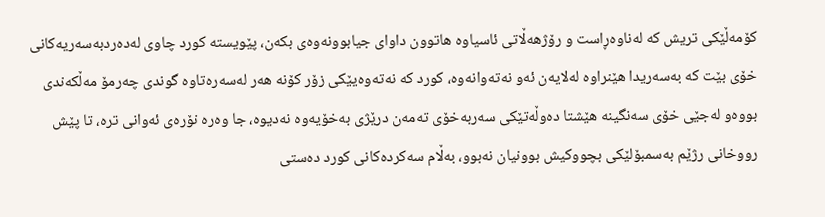کۆمه‌ڵێکى تریش که‌ له‌ناوه‌ڕاست و رۆژهه‌ڵاتى ئاسیاوه‌ هاتوون داواى جیابوونه‌وه‌ى بکه‌ن، پێویسته‌ کورد چاوى له‌ده‌ردبه‌سه‌ریه‌کانى خۆى بێت که‌ به‌سه‌ریدا هێنراوه‌ له‌لایه‌ن ئه‌و نه‌ته‌وانه‌وه‌، کورد که‌ نه‌ته‌وه‌یێکى زۆر کۆنه‌ هه‌ر له‌سه‌ره‌تاوه‌ گوندى چه‌رمۆ مه‌ڵکه‌ندى بووه‌و له‌جێى خۆى سه‌نگینه‌ هێشتا ده‌وڵه‌تێکى سه‌ربه‌خۆى ته‌مه‌ن درێژى به‌خۆیه‌وه‌ نه‌دیوه‌، جا وه‌ره‌ نۆره‌ى ئه‌وانى تره‌، تا پێش رووخانى رژێم به‌سمبۆلێکى بچووکیش بوونیان نه‌بوو، به‌ڵام سه‌کرده‌کانى کورد ده‌ستى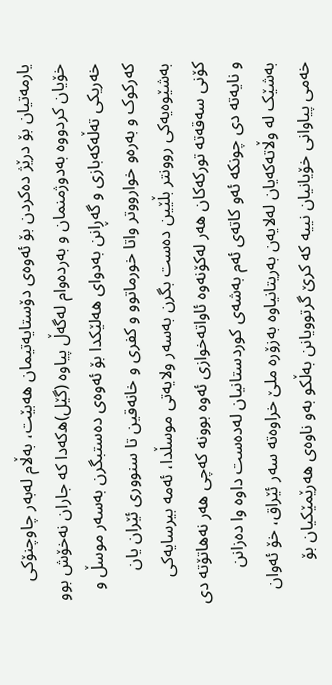یارمه‌تیان بۆ درێژ ده‌کردن بۆ ئه‌وه‌ى دۆستایه‌تیمان هه‌بێت، به‌ڵام له‌به‌ر چاوچنۆکى خۆیان کردووه‌ به‌دوژمنمان و به‌رده‌وام له‌گه‌ڵ پیاوه‌ (گێل)ه‌که‌دا که‌ جاران نه‌خۆش بوو خه‌ریکى ته‌ڵه‌که‌بازى و گه‌ڕانن به‌دواى هه‌لێکدا بۆ ئه‌وه‌ى ده‌ستبگرن به‌سه‌ر موسڵ و که‌رکوک و به‌ره‌و خوارووتر واتا خورماتوو و کفرى و خانه‌قین تا سنوورى ئێران یان به‌شێوه‌یه‌کى روونتر بڵێین ده‌ست بگرن به‌سه‌ر ولایه‌تى موسڵدا، ئه‌مه‌ بیرسایه‌کى کۆنى سه‌قه‌ته‌ تورکه‌کان هه‌ر له‌کۆنه‌وه‌ ئاواته‌خوازى ئه‌وه‌ بوونه‌ که‌چى هه‌ر نه‌هاتۆته‌ دى و نایه‌ته‌ دى چونکه‌ ئه‌و کاته‌ى ئه‌م به‌شه‌ى کوردستانیان له‌ده‌ست داوه‌ وا ده‌زانن به‌شێک له‌ وڵاته‌که‌یان له‌لایه‌ن به‌ریتانیاوه‌ به‌زۆره‌ ملێ خراوه‌ته‌ سه‌ر ئێراق، خۆ ئه‌وان خه‌مى پیاوانى خۆیانیان نییه‌ که‌ کرێ گرتوویانن به‌ڵکو به‌و ناوه‌ى هه‌رێمێکیان بۆ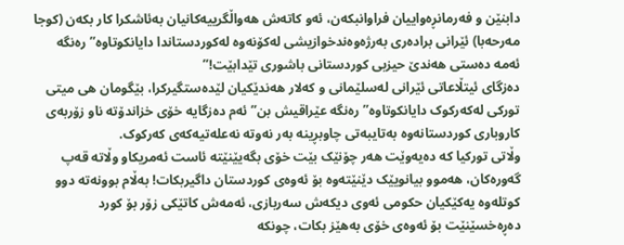دابنێن و فه‌رمانڕه‌واییان فراوانبکه‌ن، ئه‌و کاته‌ش هه‌واڵگرییه‌کانیان به‌ئاشکرا کار بکه‌ن (کوجا مه‌رحه‌با) ئێرانى براده‌رى به‌رژه‌وه‌ندخوازیشى له‌کۆنه‌وه‌ له‌کوردستاندا دایانکوتاوه‌”ره‌نگه‌ ئه‌مه‌ ده‌ستى هه‌ندێ حیزبى کوردستانى باشورى تێدابێت!”
ده‌زگاى ئیتڵاعاتى ئێرانى له‌سلێمانى و که‌لار هه‌ندێکیان لێده‌ستگیرکرا، بێگومان هى میتى تورکى له‌که‌رکوک دایانکوتاوه‌”ره‌نگه‌ عێراقیش بن” ئه‌م ده‌زگایه‌ خۆى خزاندۆته‌ ناو زۆربه‌ى کاروبارى کوردستانه‌وه‌ به‌تایبه‌تى چاوبڕینه‌ به‌ر نه‌وته‌ نه‌عله‌تیه‌که‌ى که‌رکوک.
وڵاتى تورکیا که‌ ده‌یه‌وێت هه‌ر چۆنێک بێت خۆى بگه‌یێنێته‌ ئاست ئه‌مریکاو وڵاته‌ قه‌پ گه‌وره‌کان، هه‌موو بیانویێک دێنێته‌وه‌ بۆ ئه‌وه‌ى کوردستان داگیربکات! به‌ڵام بوونه‌ته‌ دوو کوتله‌وه‌ یه‌کێکیان حکومى ئه‌وى دیکه‌ش سه‌ربازى، ئه‌مه‌ش کاتێکى زۆر بۆ کورد ده‌ڕه‌خسێنێت بۆ ئه‌وه‌ى خۆى به‌هێز بکات، چونکه‌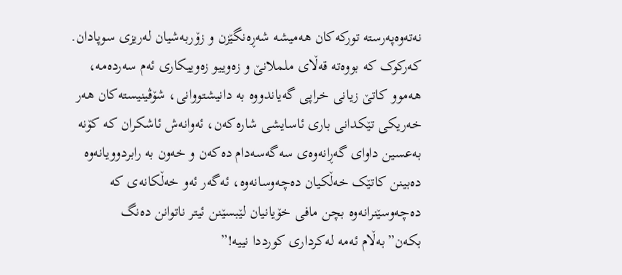نه‌ته‌وه‌په‌رسته‌ تورکه‌کان هه‌میشه‌ شه‌ڕه‌نگێزن و زۆربه‌شیان له‌ریزى سوپادان.
که‌رکوک که‌ بووه‌ته‌ قه‌ڵاى ململانێ و زه‌وییو زه‌وییکارى ئه‌م سه‌رده‌مه‌، هه‌موو کاتێ زیانى خراپى گه‌یاندووه‌ به‌ دانیشتووانى، شۆڤینیسته‌کان هه‌ر خه‌ریکى تێکدانى بارى ئاسایشى شاره‌که‌ن، ئه‌وانه‌ش ئاشکران که‌ کۆنه‌ به‌عسین داواى گه‌ڕانه‌وه‌ى سه‌گه‌سه‌دام ده‌که‌ن و خه‌ون به‌ رابردوویانه‌وه‌ ده‌بینن کاتێک خه‌ڵکیان ده‌چه‌وسانه‌وه‌، ئه‌گه‌ر ئه‌و خه‌ڵکانه‌ى که‌ ده‌چه‌وسێنرانه‌وه‌ بچن مافى خۆیانیان لێبسێنن ئیتر ناتوانن ده‌نگ بکه‌ن”به‌ڵام ئه‌مه‌ له‌کردارى کورددا نییه‌!”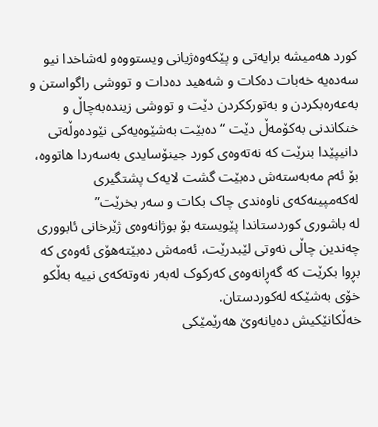کورد هه‌میشه‌ برایه‌تى و پێکه‌وه‌ژیانى ویستووه‌و له‌شاخدا نیو سه‌ده‌یه‌ خه‌بات ده‌کات و شه‌هید ده‌دات و تووشى راگواستن و به‌عه‌ره‌بکردن و به‌تورککردن دێت و تووشى زینده‌به‌چاڵ و خنکاندنى به‌کۆمه‌ڵ دێت “ده‌بێت به‌شێوه‌یه‌کى نێوده‌وڵه‌تى دانیپێدا بنرێت که‌ نه‌ته‌وه‌ى کورد جینۆسایدى به‌سه‌ردا هاتووه‌، بۆ ئه‌م مه‌به‌سته‌ش ده‌بێت گشت لایه‌ک پشتگیرى له‌که‌مپینه‌که‌ى ناوه‌ندى چاک بکات و سه‌ر بخرێت”
له‌ باشورى کوردستاندا پێویسته‌ بۆ بوژانه‌وه‌ى ژێرخانى ئابوورى چه‌ندین چاڵى نه‌وتى لێبدرێت، ئه‌مه‌ش ده‌بێته‌هۆى ئه‌وه‌ى که‌ بڕوا بکرێت که‌ گه‌ڕانه‌وه‌ى که‌رکوک له‌به‌ر نه‌وته‌که‌ى نییه‌ به‌ڵکو خۆى به‌شێکه‌ له‌کوردستان.
خه‌ڵکانێکیش ده‌یانه‌وێ هه‌رێمێکى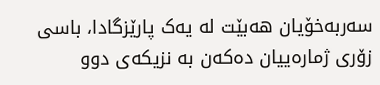سه‌ربه‌خۆیان هه‌بێت له‌ یه‌ک پارێزگادا، باسى زۆرى ژماره‌ییان ده‌که‌ن به‌ نزیکه‌ى دوو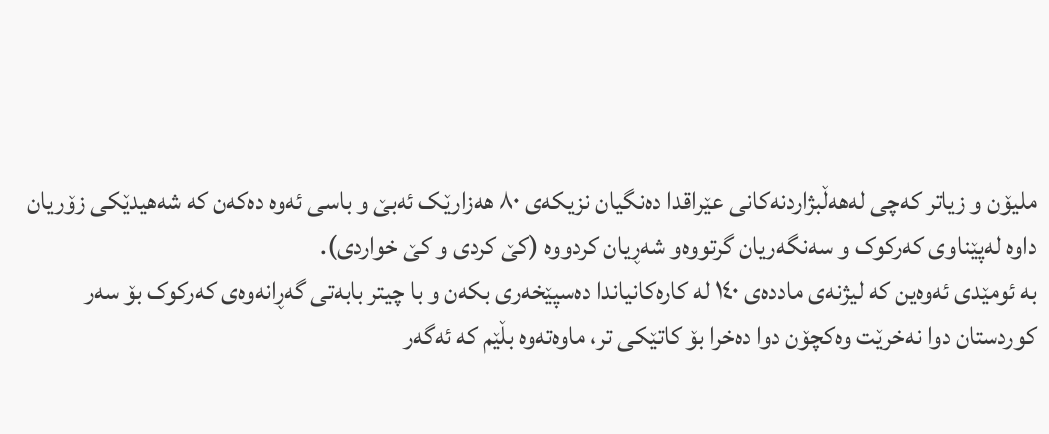ملیۆن و زیاتر که‌چى له‌هه‌ڵبژاردنه‌کانی عێراقدا ده‌نگیان نزیکه‌ى ٨٠ هه‌زارێک ئه‌بێ و باسى ئه‌وه‌ ده‌که‌ن که‌ شه‌هیدێکى زۆریان داوه‌ له‌پێناوى که‌رکوک و سه‌نگه‌ریان گرتووه‌و شه‌ڕیان کردووه‌ (کێ کردى و کێ خواردى).
به‌ ئومێدى ئه‌وه‌ین که‌ لیژنه‌ى مادده‌ى ١٤٠ له‌ کاره‌کانیاندا ده‌سپێخه‌رى بکه‌ن و با چیتر بابه‌تى گه‌ڕانه‌وه‌ى که‌رکوک بۆ سه‌ر کوردستان دوا نه‌خرێت وه‌کچۆن دوا ده‌خرا بۆ کاتێکى تر، ماوه‌ته‌وه‌ بڵێم که‌ ئه‌گه‌ر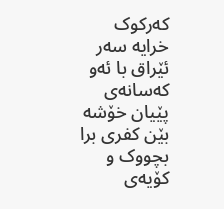که‌رکوک خرایه‌ سه‌ر ئێراق با ئه‌و که‌سانه‌ى پێیان خۆشه‌ بێن کفرى برا بچووک و کۆیه‌ى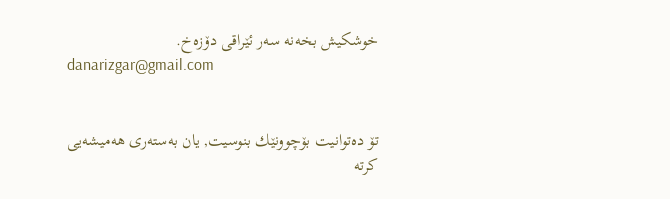خوشکیش بخه‌نه‌ سه‌ر ئێراقى دۆزه‌خ.
danarizgar@gmail.com


تۆ ده‌توانیت بۆچوونێك بنوسیت, یان به‌سته‌ری هه‌میشه‌یی كرته‌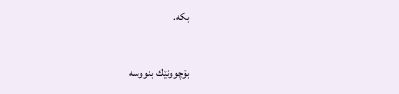بكه‌.

بۆچوونێك بنووسه‌